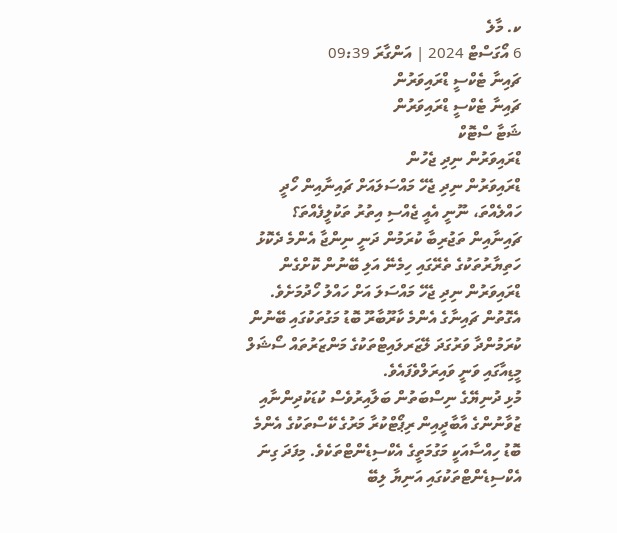ކ. މާލެ
6 އޯގަސްޓް 2024 | އަންގާރަ 09:39
ޗައިނާ ޓެކްސީ ޑްރައިވަރުން
ޗައިނާ ޓެކްސީ ޑްރައިވަރުން
ޝަޓާ ސްޓޮކް
ޑްރައިވަރުން ނިދި ޖެހުން
ޑްރައިވަރުން ނިދި ޖެހޭ މައްސަލައަށް ޗައިނާއިން ހޯދީ ހައްލެއްތަ، ނޫނީ އެއީ ޖެއްސި އިތުރު ތަކުލީފެއްތަ؟
ޗައިނާއިން ތަޖުރިބާ ކުރަމުން ދަނީ ނިންޖާ އެންމެ ދެކޮޅު ހަތިޔާރުތަކުގެ ތެރޭގައި ހިމެނޭ އަލި ބޭނުން ކޮށްގެން ޑްރައިވަރުން ނިދި ޖެހޭ މައްސަލަ އަށް ހައްލު ހޯދުމަށެވެ. އެގޮތުން ޗައިނާގެ އެންމެ ކާރޫބާރޫ ބޮޑު މަގުތަކުގައި ބޭނުން ކުރަމުންދާ ވަރުގަދަ ލޭޒަރލައިޓްތަކުގެ މަންޒަރުތައް ސޯޝަލް މީޑިއާގައި ވަނީ ވައިރަލްވެފައެވެ.
މުޅި ދުނިޔޭގެ ނިސްބަތުން ބަލާއިރުވެސް ކުޑަކުދިންނާއި ޒުވާނުންގެ އާބާދީއިން ރިޕޯޓްކުރާ މަރުގެ ކޭސްތަކުގެ އެންމެ ބޮޑު ހިއްސާއަކީ މަގުމަތީގެ އެކްސިޑެންޓްތަކެވެ. މިފަދަ ގިނަ އެކްސިޑެންޓްތަކުގައި އަނިޔާ ލިބޭ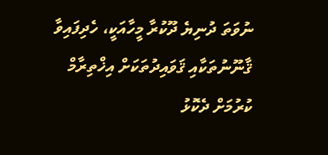ނުވަތަ ދުނިޔެ ދޫކުރާ މީހާއަކީ، ހެދިފައިވާ ޤާނޫނުތަކާއި ޤަވައިދުތަކަށް އިޚްތިރާމް ކުރުމަށް ދެކޮޅު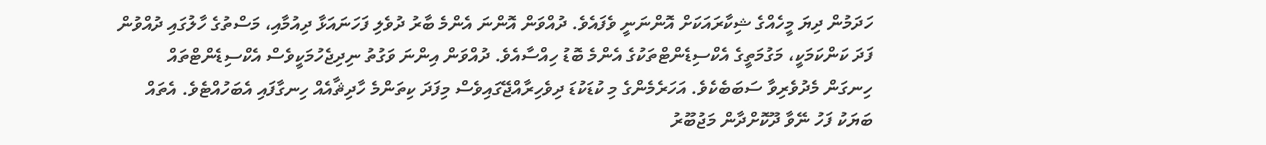ހަދަމުން ދިޔަ މީހެއްގެ ޝިކާރައަކަށް އޮންނަނީ ވެފައެވެ. ދުއްވަން އޮންނަ އެންމެ ބާރު ދުވެލި ފަހަނައަޅާ ދިއުމާއި، މަސްތުގެ ހާލުގައި ދުއްވުން ފަދަ ކަންކަމަކީ، މަގުމަތީގެ އެކްސިޑެންޓްތަކުގެ އެންމެ ބޮޑު ހިއްސާއެވެ. ދުއްވަން އިންނަ ވަގުތު ނިދިޖެހުމަކީވެސް އެކްސިޑެންޓްތައް ހިނގަން މެދުވެރިވާ ސަބަބެކެވެ. އަހަރެމެންގެ މި ކުޑަކުޑަ ދިވެހިރާއްޖޭގައިވެސް މިފަދަ ކިތަންމެ ހާދިޘާއެއް ހިނގާފައި އެބަހުއްޓެވެ. އެތައް ބަޔަކު ފަހު ނޭވާ ދޫކޮށްދާން މަޖުބޫރު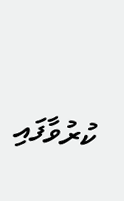ކުރުވާފައި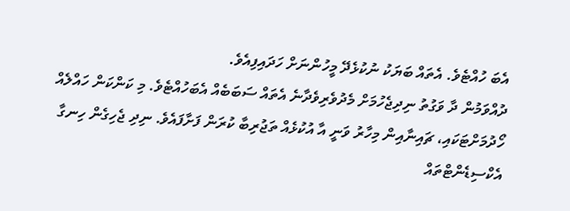އެބަ ހުއްޓެވެ. އެތައް ބަޔަކު ނުކުޅެދޭ މީހުންނަށް ހަދައިފިއެވެ.
ދުއްވަމުން ދާ ވަގުތު ނިދިޖެހުމަށް މެދުވެރިވެދާނެ އެތައް ސަބަބެއް އެބަހުއްޓެވެ. މި ކަންކަން ހައްލެއް ހޯދުމަށްޓަކައި، ޗައިނާއިން މިހާރު ވަނީ އާ އުކުޅެއް ތަޖުރިބާ ކުރަން ފަށާފައެވެ. ނިދި ޖެހިގެން ހިނގާ އެކްސިޑެންޓްތައް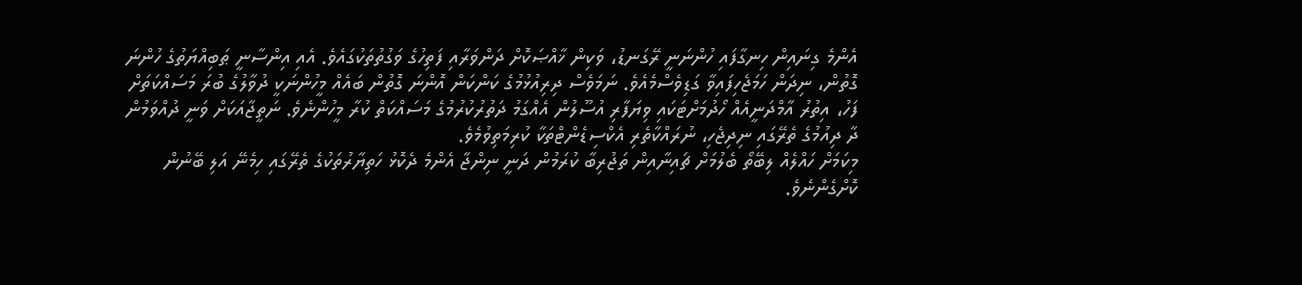އެންމެ ގިނައިން ހިނގާފައި ހުންނަނީ ރޭގަނޑު، ވަކިން ޚާއްޞަކޮށް ދަންވަރާއި ފަތިހުގެ ވަގުތުތަކުގައެވެ. އެއި އިންސާނީ ޠަބިއްޔަތުގެ ހުންނަ ގޮތުން، ނިދަން ހަމަޖެހިފައިވާ ގަޑިވެސްމެއެވެ. ނަމަވެސް ދިރިއުޅުމުގެ ކަންކަން އޮންނަ ގޮތުން ބައެއް މީހުންނަކީ ދުވާލުގެ ބުރަ މަސައްކަތަށް ފަހު، އިތުރު އާމްދަނީއެއް ހޯދުމަށްޓަކައި ވިޔަފާރި އުސޫލުން އެއްގަމު ދަތުރުކުރުމުގެ މަސައްކަތް ކުރާ މީހުންނެވެ. ނަތީޖާއަކަށް ވަނީ ދުއްވަމުން ދާ ދިއުމުގެ ތެރޭގައި ނިދިޖެހި، ނުރައްކާތެރި އެކްސިޑެންޓްތަކާ ކުރިމަތިވުމެވެ.
މިކަމަށް ހައްލެއް ލިބޭތޯ ބެލުމަށް ޗައިނާއިން ތަޖުރިބާ ކުރަމުން ދަނީ ނިންޖާ އެންމެ ދެކޮޅު ހަތިޔާރުތަކުގެ ތެރޭގައި ހިމެނޭ އަލި ބޭނުން ކޮށްގެންނެވެ.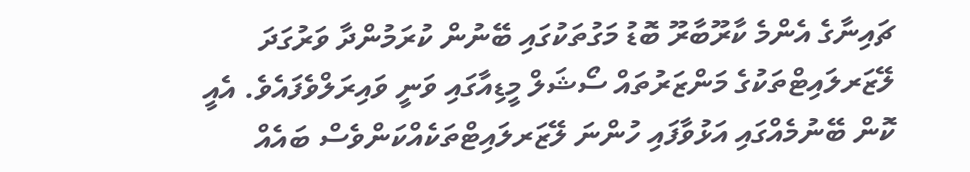ޗައިނާގެ އެންމެ ކާރޫބާރޫ ބޮޑު މަގުތަކުގައި ބޭނުން ކުރަމުންދާ ވަރުގަދަ ލޭޒަރލައިޓްތަކުގެ މަންޒަރުތައް ސޯޝަލް މީޑިއާގައި ވަނީ ވައިރަލްވެފައެވެ. އެއީ ކޮން ބޭނުމެއްގައި އަޅުވާފައި ހުންނަ ލޭޒަރލައިޓްތަކެއްކަންވެސް ބައެއް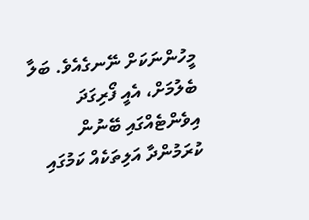މީހުންނަކަށް ނޭނގެއެވެ. ބަލާ ބެލުމަށް، އެއީ ފޯރިގަދަ އިވެންޓެއްގައި ބޭނުން ކުރަމުންދާ އަލިތަކެއް ކަމުގައި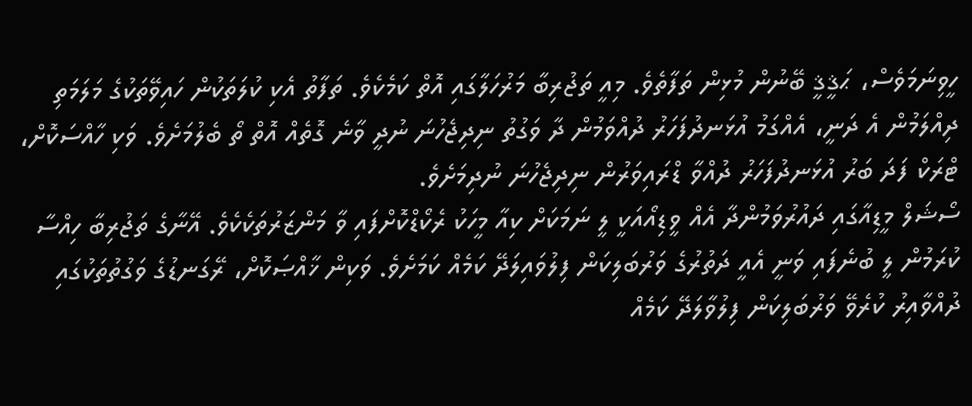ހީވިނަމަވެސް، ޙަޤީޤީ ބޭނުން މުޅިން ތަފާތެވެ. މިއީ ތަޖުރިބާ މަރުހަލާގައި އޮތް ކަމެކެވެ. ތަފާތު އެކި ކުލަތަކުން ހައިވޭތަކުގެ މަލަމަތި ދިއްލަމުން އެ ދަނީ، އެއްގަމު އުޅަނދުފަހަރު ދުއްވަމުން ދާ ވަގުތު ނިދިޖެހުނަ ނުދީ ވާނެ ގޮތެއް އޮތް ތޯ ބެލުމަށެވެ. ވަކި ހާއްސަކޮށް، ޓްރަކް ފަދަ ބަރު އުޅަނދުފަހަރު ދުއްވާ ޑްރައިވަރުން ނިދިޖެހުނަ ނުދިމަށެވެ.
ސޯޝަލް މީޑިއާގައި ދައުރުވަމުންދާ އެއް ވީޑިއޯއަކީ ލީ ނަމަކަށް ކިއާ މީހަކު ރެކޯޑްކޮށްފައި ވާ މަންޒަރުތަކެކެވެ. އޭނާގެ ތަޖުރިބާ ހިއްސާ ކުރަމުން ލީ ބުނެފައި ވަނީ އެއީ ދަތުރުގެ ވަރުބަލިކަން ފިލުވައިލަދޭ ކަމެއް ކަމަށެވެ. ވަކިން ޚާއްޞަކޮށް، ރޭގަނޑުގެ ވަގުތުތަކުގައި ދުއްވާއިރު ކުރެވޭ ވަރުބަލިކަން ފިލުވާލަދޭ ކަމެއް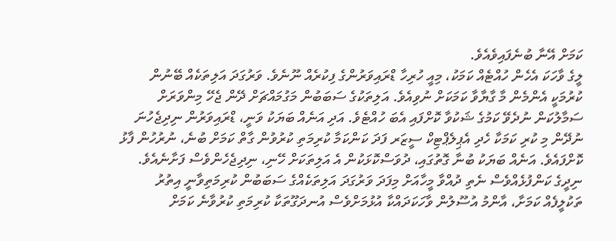ކަމަށް އޭނާ ބުނެފައިވެއެވެ.
ލީގެ ވާހަކަ އެހެން ހުއްޓެއް ކަމަކު، މިއީ ހުރިހާ ޑްރައިވަރުންގެ ފިކުރެއް ނޫނެވެ. ވަރުގަދަ އަލިތަކެއް ބޭނުން ކުރުމަކީ އެންމެން މާ ގާޔާވާ ކަމަކަށް ނުވިއެވެ. އަލިތަކުގެ ސަބަބުން މަގުމައްޗަށް ދޭން ޖެހޭ މިންވަރަށް ސަމާލުކަން ނުދެވޭ ކަމުގެ ޝަކުވާ ކޮށްފައި އެބަ ހުއްޓެވެ. އަދި އަނެއް ބަޔަކު ވަނީ، ޑްރައިވަރުން ނިދިޖެހުނަ ނުދޭން މި ކުރި ކަމަކާ ހެދި އެޕިލެޕްޓިކް ސީޒަރ ފަދަ ކަންކަމާ ކުރިމަތި ކުރުވުން ގާތް ކަމަށް ބުނެ، ނުރުހުން ފާޅު ކޮށްފައެވެ. އަނެއް ބަޔަކު ބުނާ ގޮތުގައި، ދުވަސްކޮޅަކުން އެ އަލިތަކަށް ހޭނި، ނިދިޖެހެންވެސް ފަށާނެއެވެ.
ނިދީގެ ކަންފުޅެއްވެސް ނެތި ދުއްވާ މީހާއަށް މިފަދަ ވަރުގަދަ އަލިތަކެއްގެ ސަބަބުން ކުރިމަތިވާނީ އިތުރު ތަކުލީފެއް ކަމަށާ، އާންމު އުސޫލުން ވާހަކަދައްކާ އުޅުމަށްވެސް އުނދަގޫތަކާ ކުރިމަތި ކުރުވާނެ ކަމަށް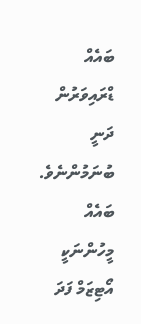ބައެއް ޑްރައިވަރުން ދަނީ ބުނަމުންނެވެ. ބައެއް މީހުންނަކީ އޯޓިޒަމް ފަދަ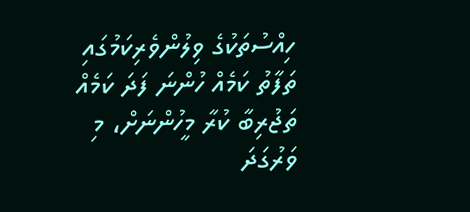ހިއްސުތަކުގެ ވިލުންވެރިކަމުގައި ތަފާތު ކަމެއް ހުންނަ ފަދަ ކަމެއް ތަޖުރިބާ ކުރާ މީހުންނަށް، މި ވަރުގަދަ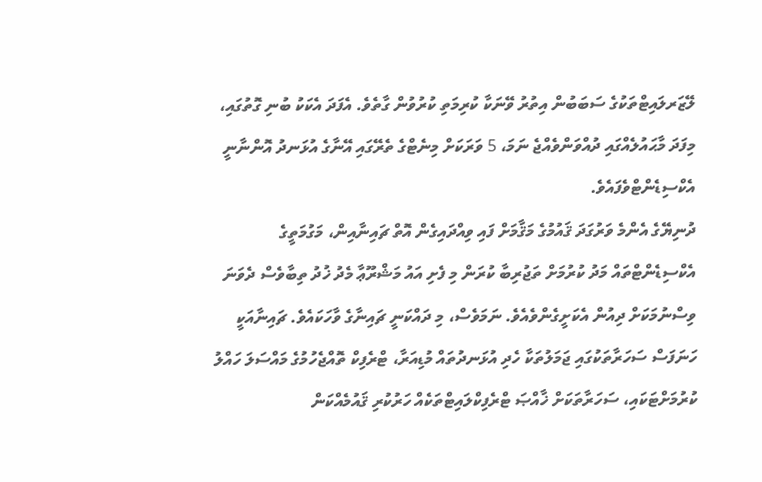ލޭޒަރލައިޓްތަކުގެ ސަބަބުން އިތުރު ވޭނަކާ ކުރިމަތި ކުރުވުން ގާތެވެ. އެފަދަ އެކަކު ބުނި ގޮތުގައި، މިފަދަ މާޙައުލެއްގައި ދުއްވަންވެއްޖެ ނަމަ، 5 ވަރަކަށް މިނެޓްގެ ތެރޭގައި އޭނާގެ އުޅަނދު އޮންނާނީ އެކްސިޑެންޓްވެފައެވެ.
ދުނިޔޭގެ އެންމެ ވަރުގަދަ ޤައުމުގެ މަޤާމަށް ފައި ވިއްދައިގެން އޮތް ޗައިނާއިން، މަގުމަތީގެ އެކްސިޑެންޓްތައް މަދު ކުރުމަށް ތަޖުރިބާ ކުރަން މި ފެށި އައު މަޝްރޫޢާ މެދު ޚުދު ތިބާވެސް ދެވަނަ ވިސްނުމަކަށް ދިއުން އެކަށީގެންވެއެވެ. ނަމަވެސް، މި ދައްކަނީ ޗައިނާގެ ވާހަކައެވެ. ޗައިނާއަކީ ހަނަފަސް ސަހަރާތަކުގައި ޖަމަލުތަކާ ހެދި އުޅަނދުތައް މުޑިއަރާ، ޓްރެފިކް ތޮއްޖެހުމުގެ މައްސަލަ ހައްލު ކުރުމަށްޓަކައި، ސަހަރާތަކަށް ޚާއްޞަ ޓްރެފިކްލައިޓްތަކެއް ހަރުކުރި ޤައުމެއްކަން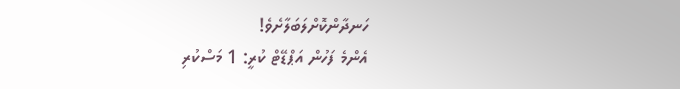ހަނދާންކޮށްލަބަލާށެވެ!
އެންމެ ފަހުން އަޕްޑޭޓް ކުރީ: 1 މަސްކުރި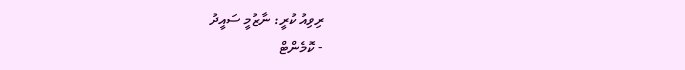ރިވިއު ކުރީ: ނާޒުމީ ސައީދު
- ކޮމެންޓް